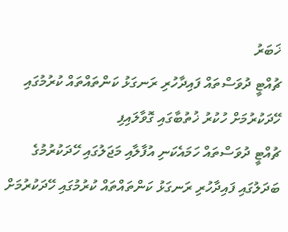ޚަބަރު
ޗުއްޓީ ދުވަސްތައް ފައިދާހުރި ރަނގަޅު ކަންތައްތައް ކުރުމުގައި ހޭދަކުރުމަށް ހުކުރު ޚުތުބާގައި ގޮވާލައިފި
ޗުއްޓީ ދުވަސްތައް ހަމައެކަނި އުފާލާއި މަޖަލުގައި ހޭދަކުރުމުގެ ބަދަލުގައި ފައިދާހުރި ރަނގަޅު ކަންތައްތައް ކުރުމުގައި ހޭދަކުރުމަށް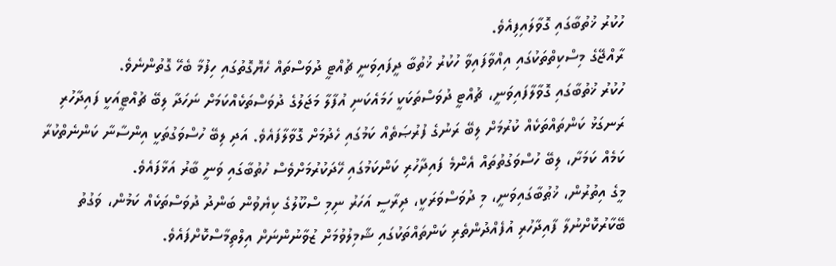ހުކުރު ޚުތުބާގައި ގޮވާލައިފިއެވެ.
ރާއްޖޭގެ މިސްކިތްތަކުގައި އިއްވާފައިވާ ހުކުރު ޚުތުބާ ދީފައިވަނީ ޗުއްޓީ ދުވަސްތައް ހެޔޮގޮތުގައި ހިފުމާ ބެހޭ ގޮތުންނެވެ.
ހުކުރު ޚުތުބާގައި ގޮވާލާފައިވަނީ، ޗުއްޓީ ދުވަސްތަކަކީ ހަމައެކަނި އުފާލާ މަޖަލުގެ ދުވަސްތަކެއްކަމަށް ނަހަދާ ލިބޭ ޗުއްޓީއަކީ ފައިދާހުރި ރަނގަޅު ކަންތައްތަކެއް ކުރުމަށް ލިބޭ ރަނުގެ ފުރުޞަތެއް ކަމުގައި ހެދުމަށް ގޮވާލާފައެވެ. އަދި ލިބޭ ހުސްވަގުތަކީ އިންސާނާ ކަންނެތްކުރާ ކަމެއް ކަމަށާ، ލިބޭ ހުސްވަގުތުތައް އެންމެ ފައިދާހުރި ކަންކަމުގައި ހޭދަކުރުމަށްވެސް ހުތުބާގައި ވަނީ ބާރު އަޅާފައެވެ.
މީގެ އިތުރުން، ޚުޠުބާގައިވަނީ، މި ދުވަސްވަރަކީ، ދިރާސީ އަހަރު ނިމި ސްކޫލުގެ ކިޔެވުން ބަންދު ދުވަސްތަކެއް ކަމުން، ވަގުތު ބޭކާރުކޮށްނުލާ ފާއިދާހުރި އުފެއްދުންތެރި ކަންތައްތަކުގައި ޝާމިލުވުމަށް ޒުވާނުންނަށް އިލްތިމާސްކޮށްފައެވެ.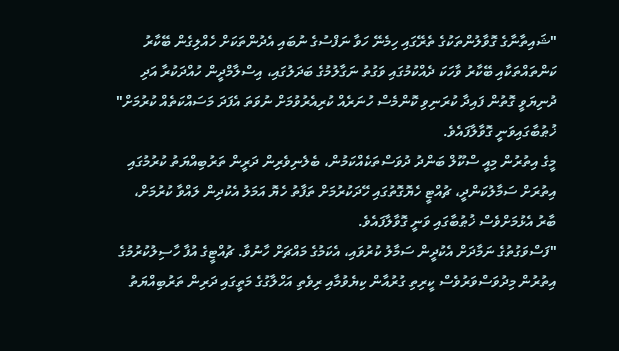"ޝައިތާނާގެ ގޮވާލުންތަކުގެ ތެރޭގައި ހިމެނޭ ހަވާ ނަފްސުގެ ނުބައި އެދުންތަކަށް ހެއްލިގެން ބޭކާރު ކަންތައްތަކާއި ބޭކާރު ވާހަކަ ދެއްކުމުގައި ވަގުތު ނަގާލުމުގެ ބަދަލުގައި، އިސްލާމްދީން ހުއްދަކުރާ އަދި ދުނިޔަވީ ގޮތުން ފައިދާ ކުރަނިވި ކޮންމެސް ހުނަރެއް ކުރިއެރުވުމަށް ނުވަތަ އެފަދަ މަސައްކަތެއް ކުރުމަށް" ޚުޠުބާގައިވަނީ ގޮވާލާފައެވެ.
މީގެ އިތުރުން މިއީ ސްކޫލް ބަންދު ދުވަސްތަކެއްކަމުން، ބެލެނިވެރިން ދަރީން ތަރުބިއްޔަތު ކުރުމުގައި އިތުރަށް ސަމާލުކަންދީ، ޗުއްޓީ ހެޔޮގޮތުގައި ހޭދަކުރުމަށް ތަފާތު ހެޔޮ އަމަލު އެކުދިން ލައްވާ ކުރުމަށް، ބާރު އެޅުމަށްވެސް ޚުޠުބާގައި ވަނީ ގޮވާލާފައެވެ.
"ފަސްވަގުތުގެ ނަމާދަށް އެކުދީން ސަމާލު ކުރުވައި، އެކަމުގެ މައްޗަށް ހާނުވާ. ޗުއްޓީގެ އުފާ ހާސިލުކުރުމުގެ އިތުރުން މިދުވަސްވަރުވެސް ކީރިތި ގުރުއާން ކިޔެވުމާއި ރިވެތި އަހްލާގުގެ މަތީގައި ދަރިން ތަރުބިއްޔަތު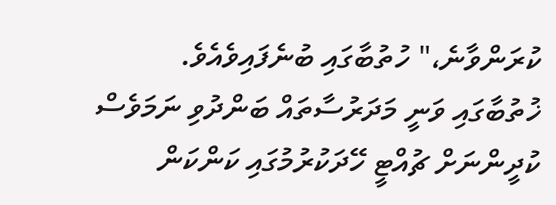ކުރަންވާނެ،" ހުތުބާގައި ބުނެފައިވެއެވެ.
ޚުތުބާގައި ވަނީ މަދަރުސާތައް ބަންދުވި ނަމަވެސް ކުދީންނަށް ޗުއްޓީ ހޭދަކުރުމުގައި ކަންކަން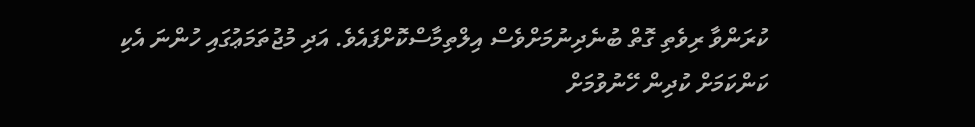ކުރަންވާ ރިވެތި ގޮތް ބުނެދިނުމަށްވެސް އިލްތިމާސްކޮށްފައެވެ. އަދި މުޖުތަމަޢުގައި ހުންނަ އެކި ކަންކަމަށް ކުދިން ހޭނުވުމަށް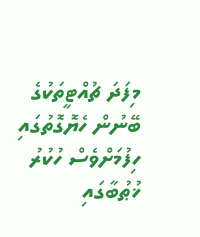މިފަދަ ޗުއްޓީތަކުގެ ބޭނުން ހެޔޮގޮތުގައި ހިފުމަށްވެސް ހުކުރު ޚުޠުބާގައި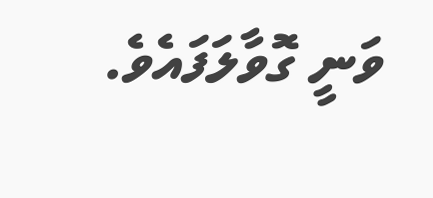ވަނީ ގޮވާލަފައެވެ.